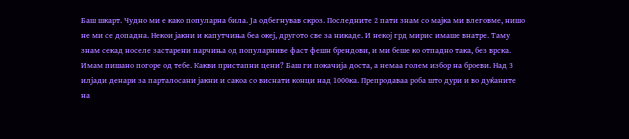Баш шкарт. Чудно ми е како популарна била. Ја одбегнував скроз. Последните 2 пати знам со мајка ми влеговме, нишо не ми се допадна. Некои јакни и капутчиња беа океј, другото све за никаде. И некој грд мирис имаше внатре. Таму знам секад носеле застарени парчиња од популарниве фаст фешн брендови, и ми беше ко отпадно така, без врска.
Имам пишано погоре од тебе. Какви пристапни цени? Баш ги покачија доста, а немаа голем избор на броеви. Над 3 илјади денари за парталосани јакни и сакоа со виснати конци над 1000ка. Препродаваа роба што дури и во дуќаните на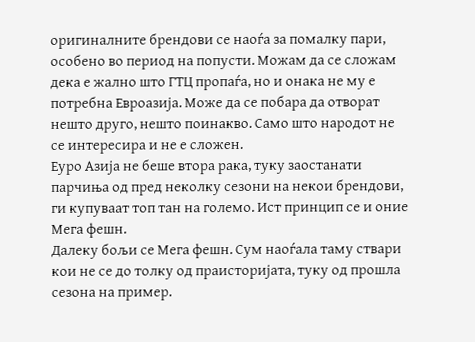оригиналните брендови се наоѓа за помалку пари, особено во период на попусти. Можам да се сложам дека е жално што ГТЦ пропаѓа, но и онака не му е потребна Евроазија. Може да се побара да отворат нешто друго, нешто поинакво. Само што народот не се интересира и не е сложен.
Еуро Азија не беше втора рака, туку заостанати парчиња од пред неколку сезони на некои брендови, ги купуваат топ тан на големо. Ист принцип се и оние Мега фешн.
Далеку бољи се Мега фешн. Сум наоѓала таму ствари кои не се до толку од праисторијата, туку од прошла сезона на пример.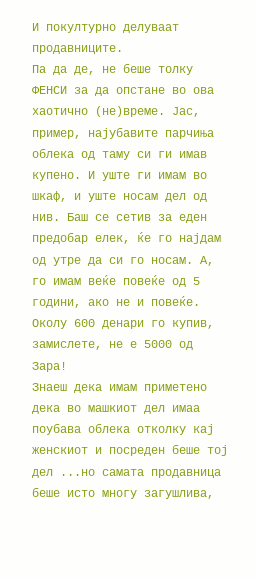И покултурно делуваат продавниците.
Па да де, не беше толку ФЕНСИ за да опстане во ова хаотично (не)време. Јас, пример, најубавите парчиња облека од таму си ги имав купено. И уште ги имам во шкаф, и уште носам дел од нив. Баш се сетив за еден предобар елек, ќе го најдам од утре да си го носам. А, го имам веќе повеќе од 5 години, ако не и повеќе. Околу 600 денари го купив, замислете, не е 5000 од Зара!
Знаеш дека имам приметено дека во машкиот дел имаа поубава облека отколку кај женскиот и посреден беше тој дел ...но самата продавница беше исто многу загушлива,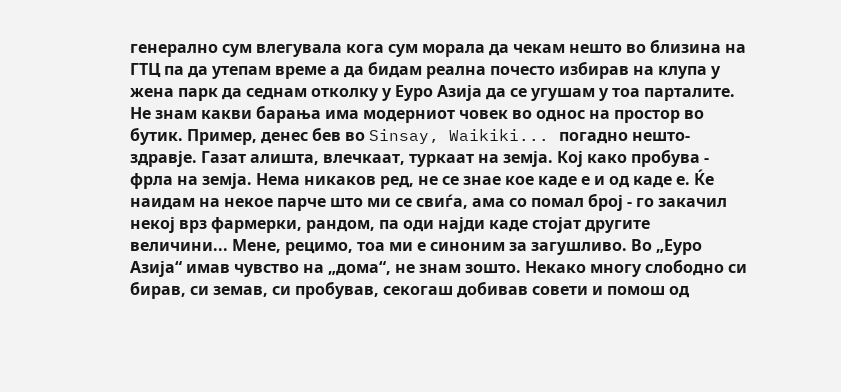генерално сум влегувала кога сум морала да чекам нешто во близина на ГТЦ па да утепам време а да бидам реална почесто избирав на клупа у жена парк да седнам отколку у Еуро Азија да се угушам у тоа парталите.
Не знам какви барања има модерниот човек во однос на простор во бутик. Пример, денес бев во Sinsay, Waikiki... погадно нешто-здравје. Газат алишта, влечкаат, туркаат на земја. Кој како пробува - фрла на земја. Нема никаков ред, не се знае кое каде е и од каде е. Ќе наидам на некое парче што ми се свиѓа, ама со помал број - го закачил некој врз фармерки, рандом, па оди најди каде стојат другите величини... Мене, рецимо, тоа ми е синоним за загушливо. Во „Еуро Азија“ имав чувство на „дома“, не знам зошто. Некако многу слободно си бирав, си земав, си пробував, секогаш добивав совети и помош од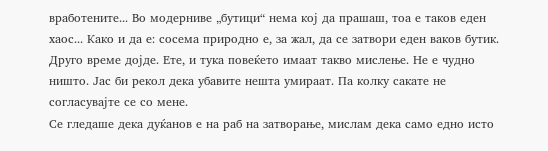вработените... Во модерниве „бутици“ нема кој да прашаш, тоа е таков еден хаос... Како и да е: сосема природно е, за жал, да се затвори еден ваков бутик. Друго време дојде. Ете, и тука повеќето имаат такво мислење. Не е чудно ништо. Јас би рекол дека убавите нешта умираат. Па колку сакате не согласувајте се со мене.
Се гледаше дека дуќанов е на раб на затворање, мислам дека само едно исто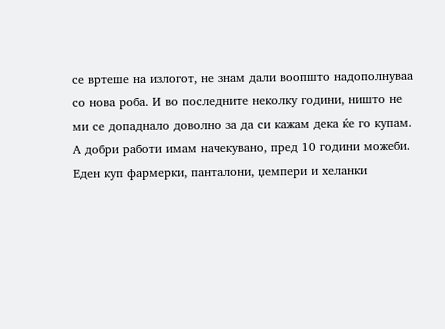се вртеше на излогот, не знам дали воопшто надополнуваа со нова роба. И во последните неколку години, ништо не ми се допаднало доволно за да си кажам дека ќе го купам. А добри работи имам начекувано, пред 10 години можеби. Еден куп фармерки, панталони, џемпери и хеланки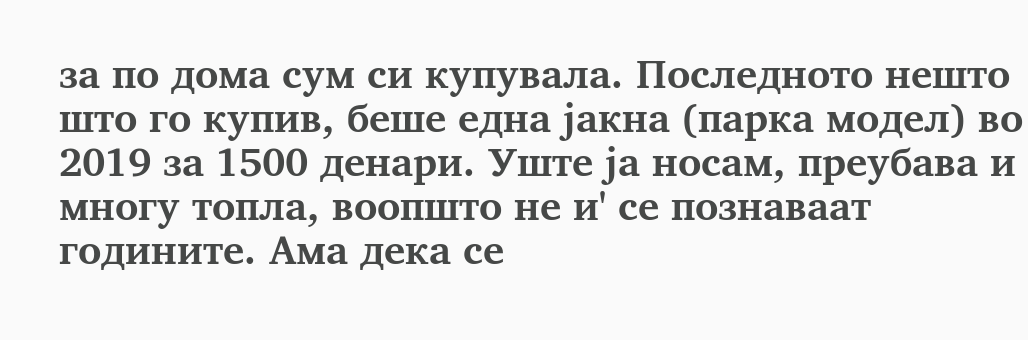за по дома сум си купувала. Последното нешто што го купив, беше една јакна (парка модел) во 2019 за 1500 денари. Уште ја носам, преубава и многу топла, воопшто не и' се познаваат годините. Ама дека се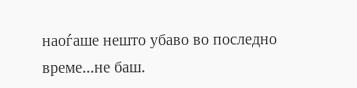наоѓаше нешто убаво во последно време...не баш.